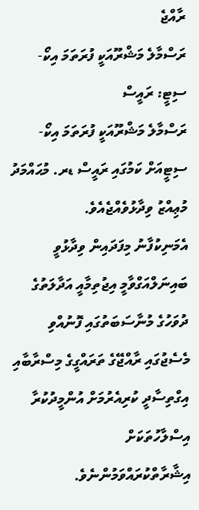ރާއްޖެ
ރަސްމާލެ މަޝްރޫއަކީ ފުރަތަމަ އިކޯ- ސިޓީ: ރައީސް
ރަސްމާލެ މަޝްރޫއަކީ ފުރަތަމަ އިކޯ- ސިޓީއަށް ކަމުގައި ރައީސް ޑރ. މުޙައްމަދު މުޢިއްޒު ވިދާޅުވެއްޖެއެވެ.
އެމަނިކުފާނު މިފަދައިން ވިދާޅުވީ ބައިނަލްއަގްވާމީ އިޖުތިމާއީ އަދާލަތުގެ ދުވަހުގެ މުނާސަބަތުގައި ފޮނުއްވި މެސެޖުގައި ރާއްޖޭގެ ތަރައްގީގެ މިސްރާބާއި އިގްތިސާދީ ކުރިއެރުމަށް އުންމީދުކުރާ އިސްލާހުތަކަށް އިޝާރާތްކުރައްވަމުންނެވެ.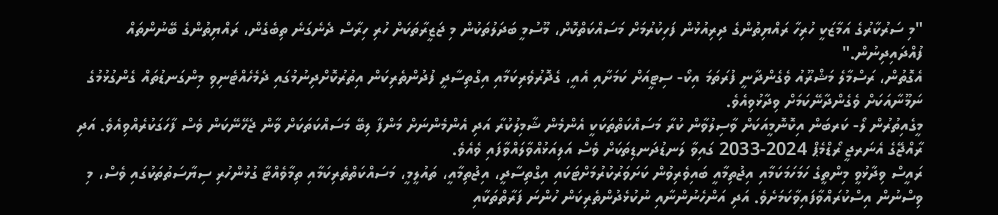"މި ސަރުކާރުގެ އަމާޒަކީ ހުރިހާ ރައްޔިތުންގެ ދިރިއުޅުން ފަހިކުރުމަށް މަސައްކަތްކޮށް، މޫސުމީ ބަދަލުތަކުން މި ޖަޒީރާތަކަށް ހުރި ހިރާސް ދެނެގަނެ ތިބެގެން، ރައްޔިތުންގެ ބޭނުންތައް ފުއްދައިދިނުން."
އެގޮތުން، ރަސްމާލެ މަޝްރޫއު ވެގެންދާނީ ފުރަތަމަ އިކޯ- ސިޓީއަށް ކަމަށާއި އެއީ، ގެދޮރުވެރިކަމާއި އިގްތިސާދީ ފުދުންތެރިކަން އިތުރުކޮށްދިނުމުގައި ދެމެހެއްޓެނިވި މިންގަނޑުތައް ގެންގުޅުމުގެ ނަމޫނާއަކަށް ވެގެންދާނޭކަމަށް ވިދާޅުވިއެވެ.
މީގެއިތުރުން ލޯ- ކަރބަން އިކޮނޮމީއަކަށް ވާސިލުވާން ކުރާ މަސައްކަތްތަކަކީ އެންމެން ޝާމިލުކުރާ އަދި އެންމެންނަށް މަންފާ ލިބޭ މަސައްކަތަކަށް ވާން ޖެހޭނޭކަން ވެސް ފާހަގަކުރެއްވިއެވެ. އަދި ރާއްޖޭގެ އެނަރޖީ ރޯޑްމެޕް 2024-2033 ގައިވާ ލަނޑުދަނޑިތަކަށް ވެސް އަލިއަޅުއްވާލައްވާފައި ވެއެވެ.
ރައީސް ވިދާޅުވީ މިންތީގެ ހަމަހަމަކަމާއި އިޖުތިމާއީ ބައިވެރިވުން ކަށަވަރުކުރުމަށްޓަކައި އިގްތިސާދީ، އިޖުތިމާއީ، ތައުލީމީ، މަސައްކަތްތެރިކަމާއި ތިމާވެއްޓާ ގުޅުންހުރި ސިޔާސަތުތަކުގައި ވެސް، މި ވިސްނުން އިސްކުރައްވާފައިވާކަމަށެވެ. އަދި އަންހެނުންނާއި ނުކުޅެދުންތެރިކަން ހުންނަ ފަރާތްތަކާއި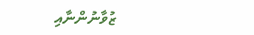ޒުވާނުންނާއި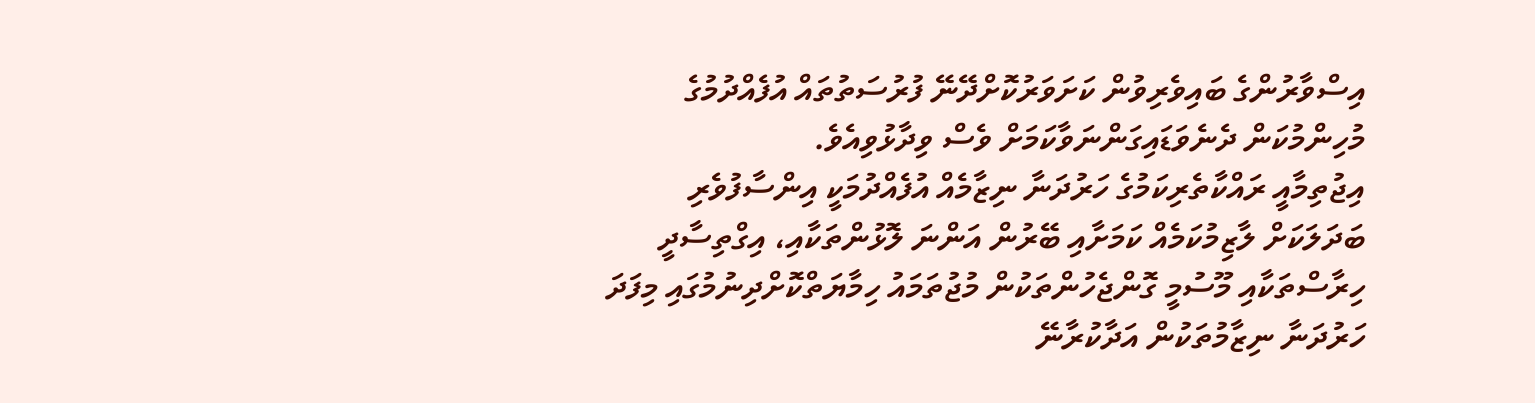އިސްވާރުންގެ ބައިވެރިވުން ކަށަވަރުކޮށްދޭނޭ ފުރުސަތުތައް އުފެއްދުމުގެ މުހިންމުކަން ދެނެވަޑައިގަންނަވާކަމަށް ވެސް ވިދާޅުވިއެވެ.
އިޖުތިމާއީ ރައްކާތެރިކަމުގެ ހަރުދަނާ ނިޒާމެއް އުފެއްދުމަކީ އިންސާފުވެރި ބަދަލަކަށް ލާޒިމުކަމެއް ކަމަށާއި ބޭރުން އަންނަ ލޮޅުންތަކާއި، އިގްތިސާދީ ހިރާސްތަކާއި މޫސުމީ ގޮންޖެހުންތަކުން މުޖުތަމައު ހިމާޔަތްކޮށްދިނުމުގައި މިފަދަ ހަރުދަނާ ނިޒާމުތަކުން އަދާކުރާނޭ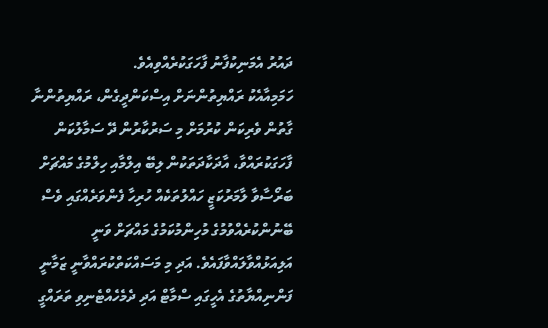ދައުރު އެމަނިކުފާނު ފާހަގަކުރެއްވިއެވެ.
ހަމަމިއާއެކު ރައްޔިތުންނަށް އިސްކަންދީގެން، ރައްޔިތުންނާ ގާތުން ވެރިކަން ކުރުމަށް މި ސަރުކާރުން ދޭ ސަމާލުކަން ފާހަގަކުރައްވާ، އާދަކާދަތަކުން ލިބޭ އިލްމާއި ހިލްމުގެ މައްޗަށް ބަރޯސާވާ ލާމަރުކަޒީ ހައްލުތަކެއް ހުރިހާ ފެންވަރެއްގައި ވެސް ބޭނުންކުރެއްވުމުގެ މުހިންމުކަމުގެ މައްޗަށް ވަނީ އަލިއަޅުއްވާލައްވާފައެވެ. އަދި މި މަސައްކަތްކުރައްވާނީ ޒަމާނީ ފަންނިއްޔާތުގެ އެހީގައި ސްމާޓް އަދި ދެމެހެއްޓެނިވި ތަރައްގީ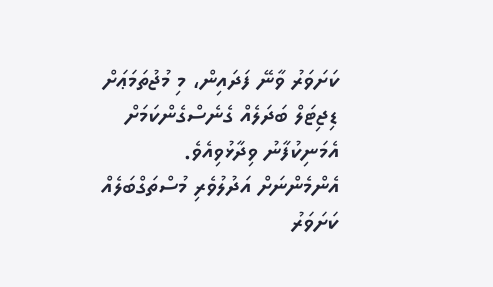ކަށަވަރު ވާނޭ ފަދައިން، މި މުޖުތަމަޢަށް ޑިޖިޓަލް ބަދަލެއް ގެނެސްގެންކަމަށް އެމަނިކުފާނު ވިދާޅުވިއެވެ.
އެންމެންނަށް އަދުލުވެރި މުސްތަގްބަލެއް ކަށަވަރު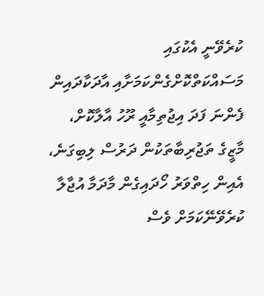ކުރެވޭނީ އެކުގައި މަސައްކަތްކޮށްގެންކަމަށާއި އާދަކާދައިން ފެންނަ ފަދަ އިޖުތިމާއީ ރޫހު އާލާކޮށް، މާޒީގެ ތަޖުރިބާތަކުން ދަރުސް ލިބިގަނެ، އެއިން ހިތްވަރު ހޯދައިގެން މާދަމާ އުޖާލާ ކުރެވޭނޭކަމަށް ވެސް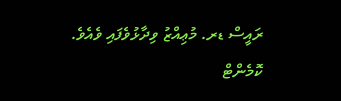ރައީސް ޑރ. މުޢިއްޒު ވިދާޅުވެފައި ވެއެވެ.
ކޮމެންޓް